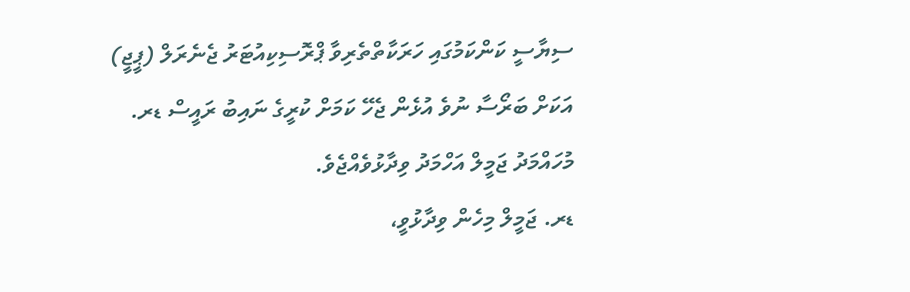ސިޔާސީ ކަންކަމުގައި ހަރަކާތްތެރިވާ ޕްރޮސިކިއުޓަރު ޖެނެރަލް (ޕީޖީ) އަކަށް ބަރޯސާ ނުވެ އުޅެން ޖެހޭ ކަމަށް ކުރީގެ ނައިބު ރައީސް ޑރ. މުހައްމަދު ޖަމީލް އަހްމަދު ވިދާޅުވެއްޖެވެ.
ޑރ. ޖަމީލް މިހެން ވިދާޅުވީ،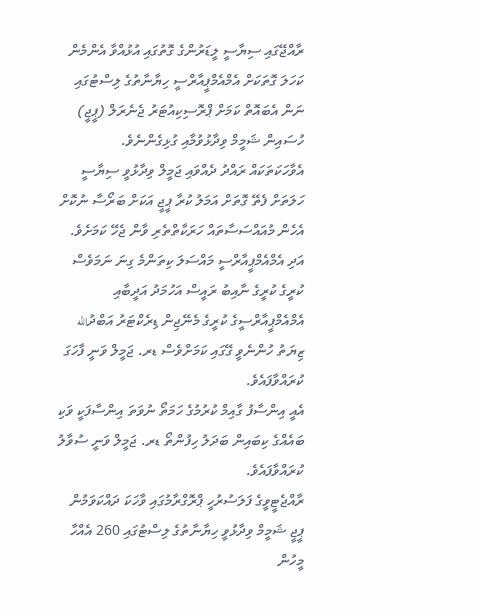ރާއްޖޭގައި ސިޔާސީ ލީޑަރުންގެ ގޮތުގައި އުޅުއްވާ އެންމެން ކަހަލަ ގޮތަކަށް އެމްއެމްޕީއާރްސީ ހިޔާނާތުގެ ލިސްޓުގައި ނަން އެބައޮތް ކަމަށް ޕްރޮސިކިއުޓަރު ޖެނެރަލް (ޕީޖީ) ހުސައިން ޝަމީމް ވިދާޅުވުމާއި ގުޅިގެންނެވެ.
އެވާހަކަތަކައް ރައްދު ދެއްވައި ޖަމީލް ވިދާޅުވީ ސިޔާސީ ހަލަތަށް ފެތޭ ގޮތަށް އަމަލު ކުރާ ޕީޖީ އަކަށް ބަރޯސާ ނުކޮށް އެހެން މުއައްސަސާތައް ހަރަކާތްތެރި ވާން ޖެހޭ ކަމަށެވެ. އަދި އެމްއެމްޕީއާރްސީ މައްސަލަ ކިތަންމެ ގިނަ ނަމަވެސް ކުރީގެ ކުރީގެ ނާއިބު ރައީސް އަހުމަދު އަދީބާއި އެމްއެމްޕީއާރްސީގެ ކުރީގެ މެނޭޖިން ޑިރެކްޓަރު އަބްދުالله ޒިޔަތު ހުންނެވީ ގޭގައި ކަމަށްވެސް ޑރ. ޖަމީލް ވަނީ ފާހަގަ ކުރައްވާފައެވެ.
އެއީ އިންސާފު ގާއިމް ކުރުމުގެ ހަމަތޯ ނުވަތަ އިންސާފަކީ ވަކި ބައެއްގެ ކިބައިން ބަދަލު ހިފުންތޯ ޑރ. ޖަމީލް ވަނީ ސުވާލު ކުރައްވާފައެވެ.
ރާއްޖެޓީވީގެ ފަލަސުރުހީ ޕްރޮގްރާމުގައި ވާހަކަ ދައްކަވަމުން ޕީޖީ ޝަމީމް ވިދާޅުވީ ހިޔާނާތުގެ ލިސްޓުގައި 260 އެއްހާ މީހުން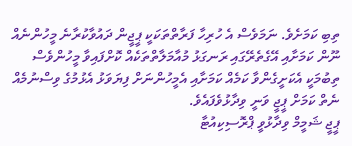ތިބި ކަމަށެވެ. ނަމަވެސް އެ ހުރިހާ ފަރާތްތަކަކީ ޕީޖީން ދައުވާކުރާނެ މީހުންނެއް ނޫން ކަމަށާއި އޭގެތެރޭގައި ރަނގަޅު މުއާމަލާތްތަކެއް ކޮށްފައިވާ މީހުންވެސް ތިބުމަކީ އެކަށީގެންވާ ކަމެއް ކަމަށާއި އެމީހުންނަށް ފިޔަވަޅު އެޅުމުގެ ވިސްނުމެއް ނެތް ކަމަށް ޕީޖީ ވަނީ ވިދާޅުވެފައެވެ.
ޕީޖީ ޝަމީމް ވިދާޅުވީ ޕްރޮސިކިއުޓާ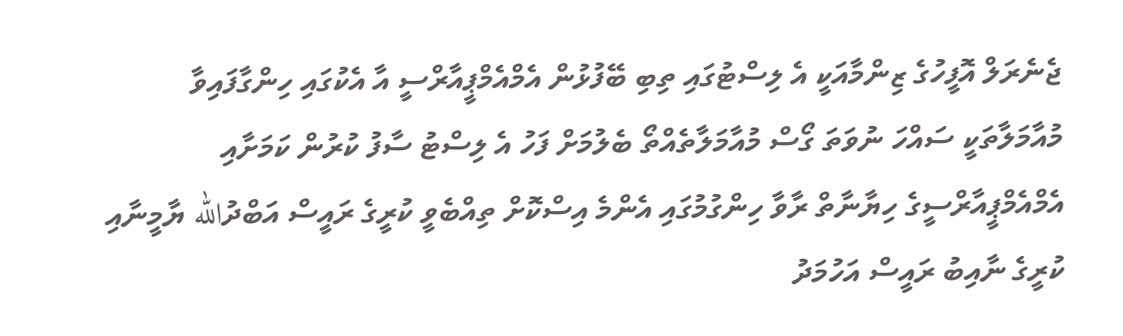ޖެނެރަލް އޮފީހުގެ ޒިންމާއަކީ އެ ލިސްޓުގައި ތިބި ބޭފުޅުން އެމްއެމްޕީއާރްސީ އާ އެކުގައި ހިންގާފައިވާ މުއާމަލާތަކީ ސައްހަ ނުވަތަ ގޯސް މުއާމަލާތެއްތޯ ބެލުމަށް ފަހު އެ ލިސްޓު ސާފު ކުރުން ކަމަށާއި އެމްއެމްޕީއާރްސީގެ ހިޔާނާތް ރާވާ ހިންގުމުގައި އެންމެ އިސްކޮށް ތިއްބެވީ ކުރީގެ ރައީސް އަބްދުالله ޔާމީނާއި ކުރީގެ ނާއިބު ރައީސް އަހުމަދު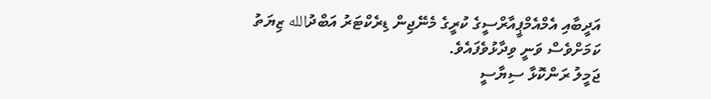އަދީބާއި އެމްއެމްޕީއާރްސީގެ ކުރީގެ މެނޭޖިން ޑިރެކްޓަރު އަބްދުالله ޒިޔަތު ކަމަށްވެސް ވަނީ ވިދާޅުވެފައެވެ.
ޖަމީލު ރަންކޮޅާ ސިޔާސީ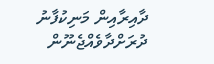ދާއިރާއިން މަނިކުފާނު ދުރަށްދާވެއްޖެނޫން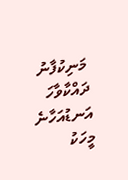މަނިކުފާނު ދައްކާވާހަ އަނޑުއަހާނެ މީހަކު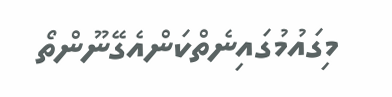މިގައުމުގައިނެތްކަންއެގޭނޫންތޯ